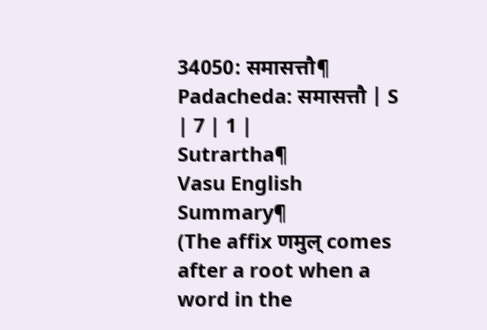34050: समासत्तौ¶
Padacheda: समासत्तौ | S | 7 | 1 |
Sutrartha¶
Vasu English Summary¶
(The affix णमुल् comes after a root when a word in the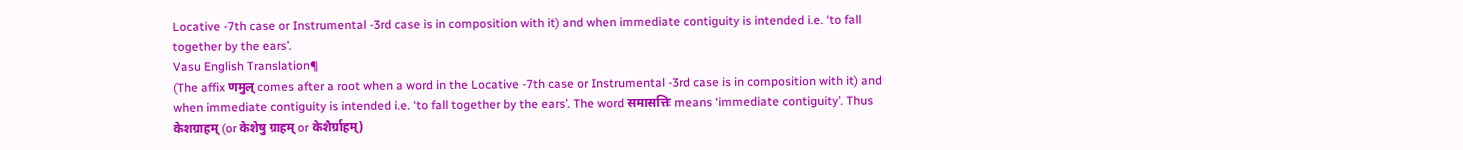Locative -7th case or Instrumental -3rd case is in composition with it) and when immediate contiguity is intended i.e. ‘to fall together by the ears’.
Vasu English Translation¶
(The affix णमुल् comes after a root when a word in the Locative -7th case or Instrumental -3rd case is in composition with it) and when immediate contiguity is intended i.e. ‘to fall together by the ears’. The word समासत्तिः means ‘immediate contiguity’. Thus केशग्राहम् (or केशेषु ग्राहम् or केशैर्ग्राहम्)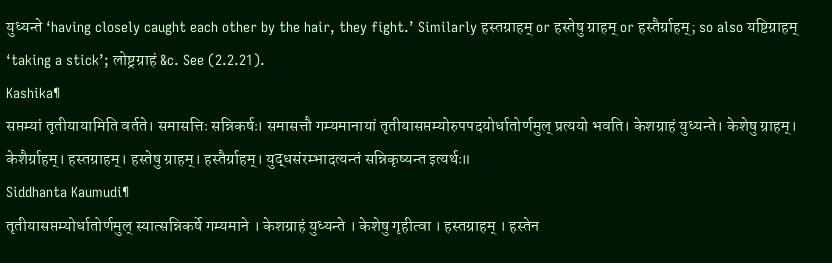युध्यन्ते ‘having closely caught each other by the hair, they fight.’ Similarly हस्तग्राहम् or हस्तेषु ग्राहम् or हस्तैर्ग्राहम्; so also यष्टिग्राहम् ‘taking a stick’; लोष्ट्रग्राहं &c. See (2.2.21).
Kashika¶
सप्तम्यां तृतीयायामिति वर्तते। समासत्तिः सन्निकर्षः। समासत्तौ गम्यमानायां तृतीयासप्तम्योरुपपदयोर्धातोर्णमुल् प्रत्ययो भवति। केशग्राहं युध्यन्ते। केशेषु ग्राहम्। केशैर्ग्राहम्। हस्तग्राहम्। हस्तेषु ग्राहम्। हस्तैर्ग्राहम्। युद्धसंरम्भादत्यन्तं सन्निकृष्यन्त इत्यर्थः॥
Siddhanta Kaumudi¶
तृतीयासप्तम्योर्धातोर्णमुल् स्यात्सन्निकर्षे गम्यमाने । केशग्राहं युध्यन्ते । केशेषु गृहीत्वा । हस्तग्राहम् । हस्तेन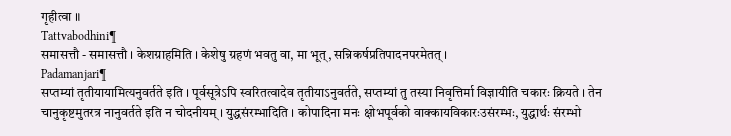गृहीत्वा ॥
Tattvabodhini¶
समासत्तौ - समासत्तौ । केशग्राहमिति । केशेषु ग्रहणं भवतु वा, मा भूत्, सन्निकर्षप्रतिपादनपरमेतत् ।
Padamanjari¶
सप्तम्यां तृतीयायामित्यनुवर्तते इति । पूर्वसूत्रेऽपि स्वरितत्वादेव तृतीयाऽनुवर्तते, सप्तम्यां तु तस्या निवृत्तिर्मा विज्ञायीति चकारः क्रियते । तेन चानुकृष्टमुतरत्र नानुवर्तते इति न चोदनीयम् । युद्धसंरम्भादिति । कोपादिना मनः क्षोभपूर्वको वाक्कायविकारःउसंरम्भः, युद्धार्थः संरम्भो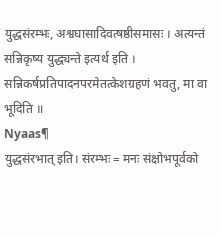युद्धसंरम्भः, अश्वघासादिवत्षष्ठीसमासः । अत्यन्तं सन्निकृष्य युद्ध्यन्ते इत्यर्थ इति । सन्निकर्षप्रतिपादनपरमेतत्केशग्रहणं भवतु, मा वा भूदिति ॥
Nyaas¶
युद्धसंरभात् इति। संरम्भः = मनः संक्षोभपूर्वको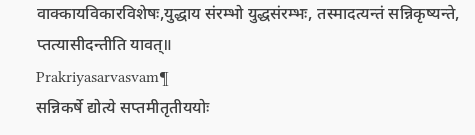वाक्कायविकारविशेषः,युद्धाय संरम्भो युद्धसंरम्भः, तस्मादत्यन्तं सन्निकृष्यन्ते, प्तत्यासीदन्तीति यावत्॥
Prakriyasarvasvam¶
सन्निकर्षे द्योत्ये सप्तमीतृतीययोः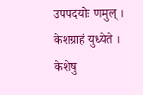उपपदयोः णमुल् । केशग्राहं युध्येते । केशेषु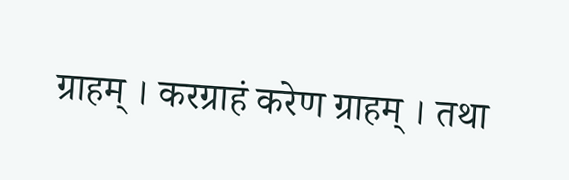ग्राहम् । करग्राहं करेण ग्राहम् । तथा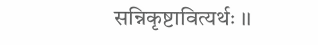सन्निकृष्टावित्यर्थः ।।